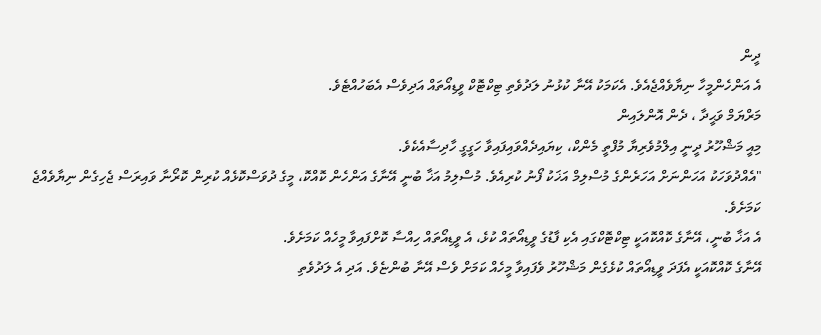ދީން
އެ އަންހެންމީހާ ނިޔާވެއްޖެއެވެ. އެކަމަކު އޭނާ ކުޅުނު ލަދުވެތި ޓިކްޓޮކް ވީޑިއޯތައް އަދިވެސް އެބަހުއްޓެވެ.
މަރްޔަމް ވަޙީދާ ، ދެން އޮންލައިން
މިއީ މަޝްހޫރު ދީނީ އިލްމުވެރިޔާ މުފްތީ މެންކް، ކިޔައިދެއްވައިފައިވާ ހަގީގީ ހާދިސާއެކެވެ.
"އެއްދުވަހަކު އަހަންނަށް އަހަރެންގެ މުސްލިމް އަޚަކު ފޯނު ކުރިއެވެ. މުސްލިމު އަޚާ ބުނީ އޭނާގެ އަންހެން ކޮއްކޮ، މީގެ ދުވަސްކޮޅެއް ކުރިން ކޮރޯނާ ވައިރަސް ޖެހިގެން ނިޔާވެއްޖެ ކަމަށެވެ.
އެ އަޚާ ބުނީ، އޭނާގެ ކޮއްކޮއަކީ ޓިކްޓޮކްގައި އެކި ފާޑުގެ ވީޑިއޯތައް ކުޅެ، އެ ވީޑިއޯތައް ހިއްސާ ކޮށްފައިވާ މީހެއް ކަމަށެވެ.
އޭނާގެ ކޮއްކޮއަކީ އެފަދަ ވީޑިއޯތައް ކުޅެގެން މަޝްހޫރު ވެފައިވާ މީހެއް ކަމަށް ވެސް އޭނާ ބުންޏެވެ. އަދި އެ ލަދުވެތި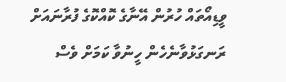ވީޑިއޯތައް ހުރުން އޭނާގެ ކޮއްކޮގެ ފުރާނައަށް ރަނގަޅުވާނެހެން ހީނުވާ ކަމަށް ވެސް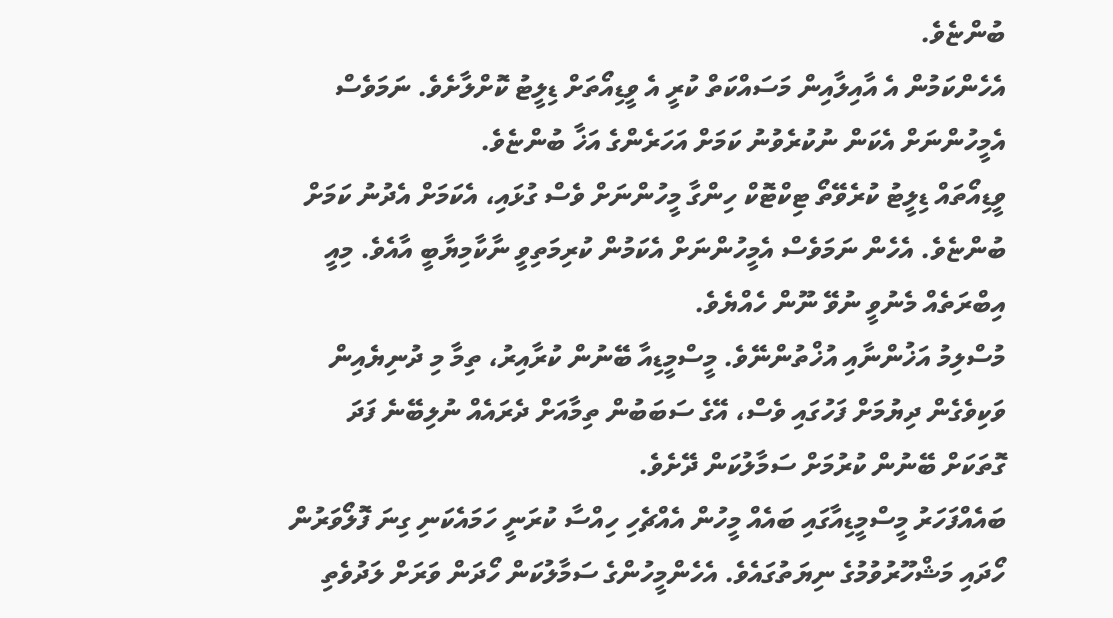ބުންޏެވެ.
އެހެންކަމުން އެ އާއިލާއިން މަސައްކަތް ކުރީ އެ ވީޑިއޯތަށް ޑިލީޓު ކޮށްލާށެވެ. ނަމަވެސް އެމީހުންނަށް އެކަން ނުކުރެވުނު ކަމަށް އަހަރެންގެ އަޚާ ބުންޏެވެ.
ވީޑިއޯތައް ޑިލީޓު ކުރެވޭތޯ ޓިކްޓޮކް ހިންގާ މީހުންނަށް ވެސް ގުޅައި، އެކަމަށް އެދުނު ކަމަށް ބުންޏެވެ. އެހެން ނަމަވެސް އެމީހުންނަށް އެކަމުން ކުރިމަތިވީ ނާކާމިޔާބީ އާއެވެ. މިއީ އިބްރަތެއް މެނުވީ ނުވޭ ނޫން ހެއްޔެވެ.
މުސްލިމު އަޚުންނާއި އުޚްތުންނޭވެ. މީސްމީޑިއާ ބޭނުން ކުރާއިރު، ތިމާ މި ދުނިޔެއިން ވަކިވެގެން ދިޔުމަށް ފަހުގައި ވެސް، އޭގެ ސަބަބުން ތިމާއަށް ދެރައެއް ނުލިބޭނެ ފަދަ ގޮތަކަށް ބޭނުން ކުރުމަށް ސަމާލުކަން ދޭށެވެ.
ބައެއްފަހަރު މީސްމީޑިއާގައި ބައެއް މީހުން އެއްޗެހި ހިއްސާ ކުރަނީ ހަމައެކަނި ގިނަ ފޮލޯވަރުން ހޯދައި މަޝްހޫރުވުމުގެ ނިޔަތުގައެވެ. އެހެންމީހުންގެ ސަމާލުކަން ހޯދަން ވަރަށް ލަދުވެތި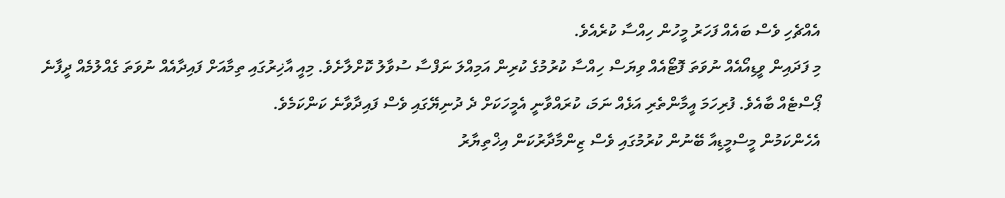އެއްޗެހި ވެސް ބައެއް ފަހަރު މީހުން ހިއްސާ ކުރެއެވެ.
މި ފަދައިން ވީޑިއޯއެއް ނުވަތަ ފޮޓޯއެއް ވިޔަސް ހިއްސާ ކުރުމުގެ ކުރިން އަމިއްލަ ނަފްސާ ސުވާލު ކޮށްލާށެވެ. މިއީ އާޚިރުގައި ތިމާއަށް ފައިދާއެއް ނުވަތަ ގެއްލުމެއް ދީފާނެ ޕޯސްޓެއް ބާއެވެ. ފުރިހަމަ އީމާންތެރި އަޅެއް ނަމަ، ކުރައްވާނީ އެމީހަކަށް ދެ ދުނިޔޭގައި ވެސް ފައިދާވާނެ ކަންކަމެވެ.
އެހެންކަމުން މީސްމީޑިއާ ބޭނުން ކުރުމުގައި ވެސް ޒިންމާދާރުކަން އިޚްތިޔާރު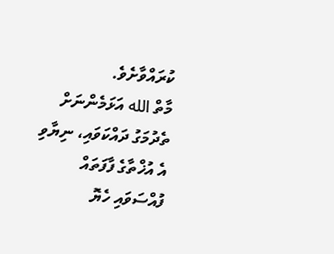ކުރައްވާށެވެ.
މާތް الله އަޅަމެންނަށް ތެދުމަގު ދައްކަވައި، ނިޔާވި އެ އުޚްތާގެ ފާފަތައް ފުއްސަވައި ހެޔޮ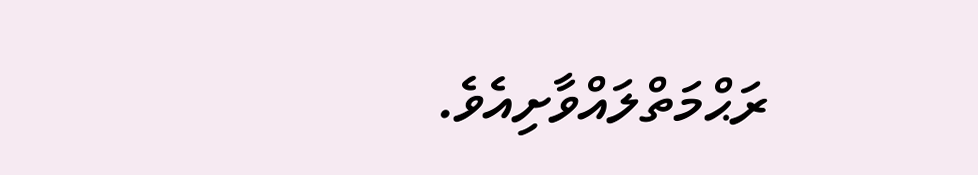ރަޙްމަތްލައްވާށިއެވެ.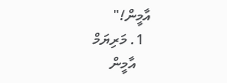އާމީން!"
  1. މަރިޔަމް
    އާމީން